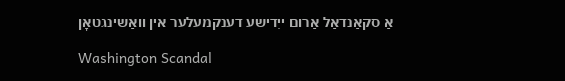אַ סקאַנדאַל אַרום ייִדישע דענקמעלער אין וואַשינגטאָן

Washington Scandal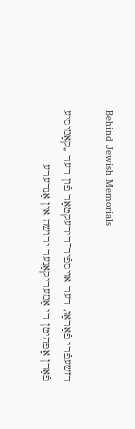Behind Jewish Memorials

דזשעפֿרי פֿאַראָו, דער אויספֿיר־דירעקטאָר פֿון דער „קאָמיסיע פֿאַרן אָפּהיטן די אַמעריקאַנער ירושה אין אַנדערע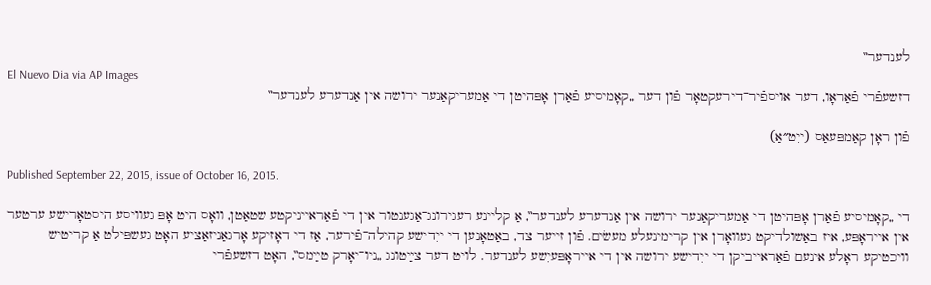לענדער‟
El Nuevo Dia via AP Images
דזשעפֿרי פֿאַראָו, דער אויספֿיר־דירעקטאָר פֿון דער „קאָמיסיע פֿאַרן אָפּהיטן די אַמעריקאַנער ירושה אין אַנדערע לענדער‟

פֿון ראָן קאַמפּעאַס (ייִט״אַ)

Published September 22, 2015, issue of October 16, 2015.

די „קאָמיסיע פֿאַרן אָפּהיטן די אַמעריקאַנער ירושה אין אַנדערע לענדער‟, אַ קליינע רעגירונג־אַגענטור אין די פֿאַראייניקטע שטאַטן, וואָס היט אָפּ געוויסע היסטאָרישע ערטער אין אייראָפּע, איז באַשולדיקט געוואָרן אין קרימינעלע מעשׂים. פֿון זייער צד, באַטאָנען די ייִדישע קהילה־פֿירער, אַז די דאָזיקע אָרגאַניזאַציע האָט געשפּילט אַ קריטיש וויכטיקע ראָלע אינעם פֿאַראייביקן די ייִדישע ירושה אין די אייראָפּעיִשע לענדער. לויט דער צײַטונג „ניו־יאָרק טײַמס‟, האָט דזשעפֿרי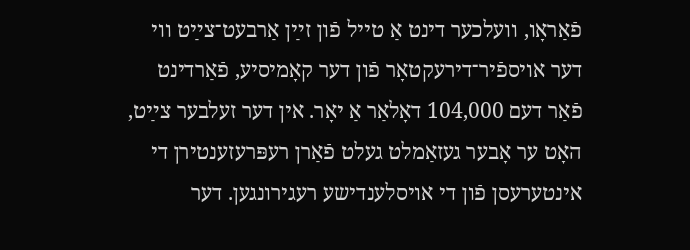פֿאַראָו, וועלכער דינט אַ טייל פֿון זײַן אַרבעט־צײַט ווי דער אויספֿיר־דירעקטאָר פֿון דער קאָמיסיע, פֿאַרדינט פֿאַר דעם 104,000 דאָלאַר אַ יאָר. אין דער זעלבער צײַט, האָט ער אָבער געזאַמלט געלט פֿאַרן רעפּרעזענטירן די אינטערעסן פֿון די אויסלענדישע רעגירונגען. דער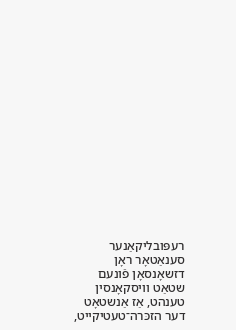רעפּובליקאַנער סענאַטאָר ראָן דזשאָנסאָן פֿונעם שטאַט וויסקאָנסין טענהט, אַז אַנשטאָט דער הזכּרה־טעטיקייט,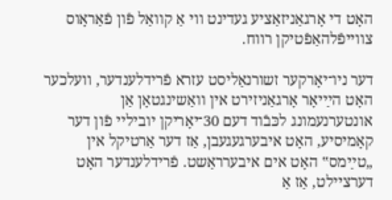האָט די אָרגאַניזאַציע געדינט ווי אַ קוואַל פֿון פֿאַראָוס צווייפֿלהאַפֿטיקן רווח.

דער ניו־יאָרקער זשורנאַליסט עזרא פֿרידלענדער, וועלכער האָט הײַיאָר אָרגאַניזירט אין וואַשינגטאָן אַן אונטערנעמונג לכּבֿוד דעם 30־יאָריקן יוביליי פֿון דער קאָמיסיע, האָט איבערגעגעבן, אַז דער אַרטיקל אין „טײַמס‟ האָט אים איבערראַשט. פֿרידלענדער האָט דערציילט, אַז אַ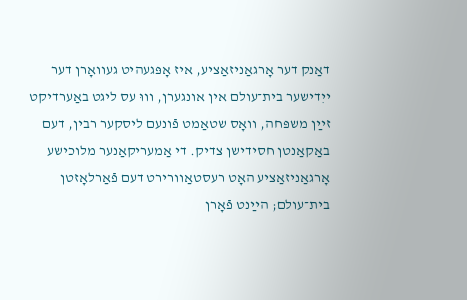דאַנק דער אָרגאַניזאַציע, איז אָפּגעהיט געוואָרן דער ייִדישער בית־עולם אין אונגערן, וווּ עס ליגט באַערדיקט זײַן משפּחה, וואָס שטאַמט פֿונעם ליסקער רבין, דעם באַקאַנטן חסידישן צדיק. די אַמעריקאַנער מלוכישע אָרגאַניזאַציע האָט רעסטאַוורירט דעם פֿאַרלאָזטן בית־עולם; הײַנט פֿאָרן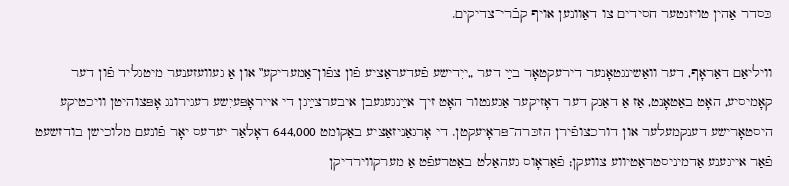כּסדר אַהין טויזנטער חסידים צו דאַוונען אויף קבֿרי־צדיקים.

וויליאַם דאַראָף, דער וואַשינגטאָנער דירעקטאָר בײַ דער „ייִדישע פֿעדעראַציע פֿון צפֿון־אַמעריקע‟ און אַ געוועזענער מיטגליד פֿון דער קאָמיסיע, האָט באַטאָנט, אַז אַ דאַנק דער דאָזיקער אַגענטור האָט זיך אײַנגעגעבן איבערצײַגן די אייראָפּעיִשע רעגירונג אָפּצוהיטן וויכטיקע היסטאָרישע דענקמעלער און דורכצופֿירן הזכּרה־פּראָיעקטן. די אָרגאַניזאַציע באַקומט 644,000 דאָלאַר יעדעס יאָר פֿונעם מלוכישן בודזשעט פֿאַר אייגענע אַדמיניסטראַטיווע צוועקן; פֿאַראָוס געהאַלט באַטרעפֿט אַ מערקווירדיקן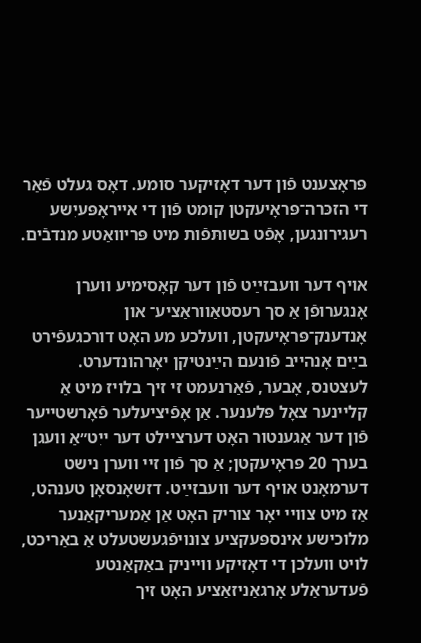פּראָצענט פֿון דער דאָזיקער סומע. דאָס געלט פֿאַר די הזכּרה־פּראָיעקטן קומט פֿון די אייראָפּעיִשע רעגירונגען, אָפֿט בשותּפֿות מיט פּריוואַטע מנדבֿים.

אויף דער וועבזײַט פֿון דער קאָסימיע ווערן אָנגערופֿן אַ סך רעסטאַווראַציע־ און אָנדענק־פּראָיעקטן, וועלכע מע האָט דורכגעפֿירט בײַם אָנהייב פֿונעם הײַנטיקן יאָרהונדערט. לעצטנס, אָבער, פֿאַרנעמט זי זיך בלויז מיט אַ קליינער צאָל פּלענער. אַן אָפֿיציעלער פֿאָרשטייער פֿון דער אַגענטור האָט דערציילט דער ייִט״אַ וועגן בערך 20 פּראָיעקטן; אַ סך פֿון זיי ווערן נישט דערמאָנט אויף דער וועבזײַט. דזשאָנסאָן טענהט, אַז מיט צוויי יאָר צוריק האָט אַן אַמעריקאַנער מלוכישע אינספּעקציע צונויפֿגעשטעלט אַ באַריכט, לויט וועלכן די דאָזיקע ווייניק באַקאַנטע פֿעדעראַלע אָרגאַניזאַציע האָט זיך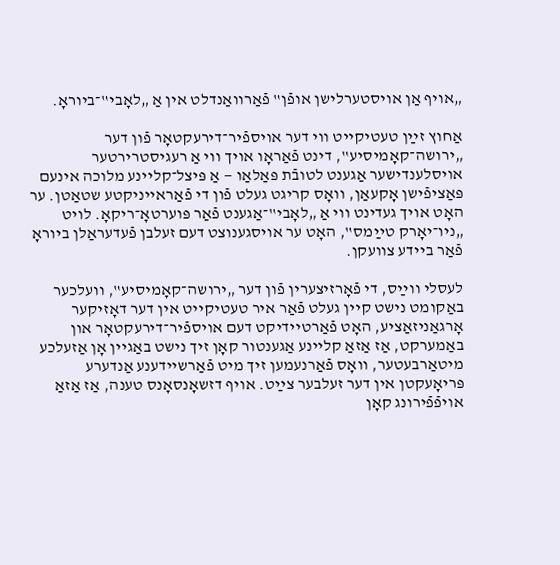„אויף אַן אויסטערלישן אופֿן‟ פֿאַרוואַנדלט אין אַ „לאָבי‟־ביוראָ.

אַחוץ זײַן טעטיקייט ווי דער אויספֿיר־דירעקטאָר פֿון דער „ירושה־קאָמיסיע‟, דינט פֿאַראָו אויך ווי אַ רעגיסטרירטער אויסלענדישער אַגענט לטובֿת פּאַלאַו — אַ פּיצל־קליינע מלוכה אינעם פּאַציפֿישן אָקעאַן, וואָס קריגט געלט פֿון די פֿאַראייניקטע שטאַטן. ער האָט אויך געדינט ווי אַ „לאָבי‟־אַגענט פֿאַר פּוערטאָ־ריקאָ. לויט „ניו־יאָרק טײַמס‟, האָט ער אויסגענוצט דעם זעלבן פֿעדעראַלן ביוראָ פֿאַר ביידע צוועקן.

לעסלי ווײַס, די פֿאָרזיצערין פֿון דער „ירושה־קאָמיסיע‟, וועלכער באַקומט נישט קיין געלט פֿאַר איר טעטיקייט אין דער דאָזיקער אָרגאַניזאַציע, האָט פֿאַרטיידיקט דעם אויספֿיר־דירעקטאָר און באַמערקט, אַז אַזאַ קליינע אַגענטור קאָן זיך נישט באַגיין אָן אַזעלכע מיטאַרבעטער, וואָס פֿאַרנעמען זיך מיט פֿאַרשיידענע אַנדערע פּריאָעקטן אין דער זעלבער צײַט. אויף דזשאָנסאָנס טענה, אַז אַזאַ אויפֿפֿירונג קאָן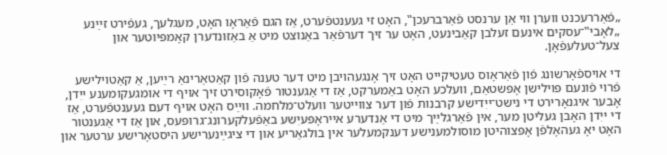„פֿאַררעכנט ווערן ווי אַן ערנסט פֿאַרברעכן‟, האָט זי געענטפֿערט, אַז הגם פֿאַראָו האָט, מעגלעך, געפֿירט זײַנע „לאָבי‟־עסקים אינעם זעלבן קאַבינעט, האָט ער זיך דערפֿאַר באַנוצט מיט אַ באַזונדערן קאָמפּיוטער און צעל־טעלעפֿאָן.

די אויספֿאָרשונג פֿון פֿאַראָוס טעטיקייט האָט זיך אָנגעהויבן מיט דער טענה פֿון קאַטאַרינאַ רײַען, אַ קאַטוילישע פֿרוי פֿונעם פּוילישן אָפּשטאַם, וועלכע האָט באַמערקט, אַז די אַגענטור פֿאָקוסירט זיך אויף די אומגעקומענע ייִדן, אָבער איגנאָרירט די נישט־ייִדישע קרבנות פֿון דער צווייטער וועלט־מלחמה. ווײַס האָט אויף דעם געענטפֿערט, אַז די ייִדן האָבן געליטן מער, אין פֿאַרגלײַך מיט די אַנדערע אייראָפּעיִשע באַפֿעלקערונג־גרופּעס, און אַז די אַגענטור האָט יאָ געהאָלפֿן אָפּצוהיטן מוסולמענישע דענקמעלער אין בולגאַריע און די ציגײַנערישע היסטאָרישע ערטער און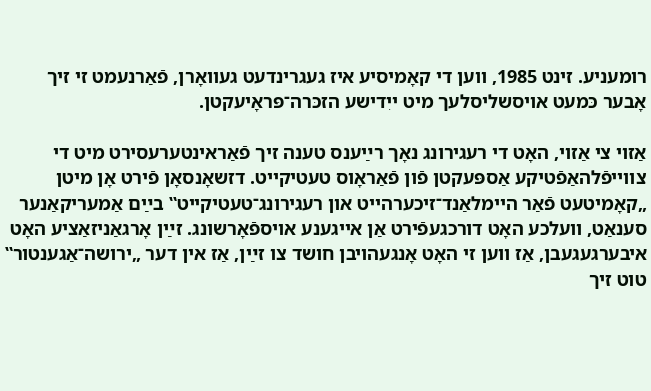רומעניע. זינט 1985, ווען די קאָמיסיע איז געגרינדעט געוואָרן, פֿאַרנעמט זי זיך אָבער כּמעט אויסשליסלעך מיט ייִדישע הזכּרה־פּראָיעקטן.

אַזוי צי אַזוי, האָט די רעגירונג נאָך רײַענס טענה זיך פֿאַראינטערעסירט מיט די צווייפֿלהאַפֿטיקע אַספּעקטן פֿון פֿאַראָוס טעטיקייט. דזשאָנסאָן פֿירט אָן מיטן „קאָמיטעט פֿאַר היימלאַנד־זיכערהייט און רעגירונג־טעטיקייט‟ בײַם אַמעריקאַנער סענאַט, וועלכע האָט דורכגעפֿירט אַן אייגענע אויספֿאָרשונג. זײַן אָרגאַניזאַציע האָט איבערגעגעבן, אַז ווען זי האָט אָנגעהויבן חושד צו זײַן, אַז אין דער „ירושה־אַגענטור‟ טוט זיך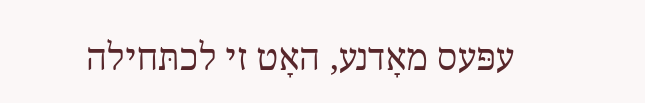עפּעס מאָדנע, האָט זי לכתּחילה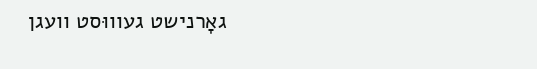גאָרנישט געוווּסט וועגן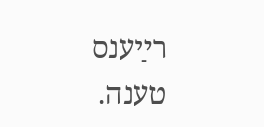רײַענס טענה.